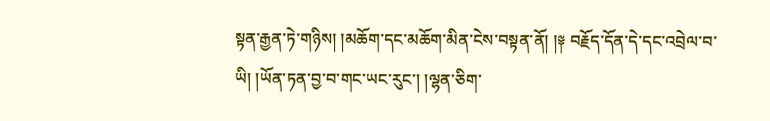སྟན་རྒྱན་ཏེ་གཉིས། །མཆོག་དང་མཆོག་མིན་ངེས་བསྟན་ནོ། །༈ བརྗོད་དོན་དེ་དང་འབྲེལ་བ་ཡི། །ཡོན་ཏན་བྱ་བ་གང་ཡང་རུང་། །ལྷན་ཅིག་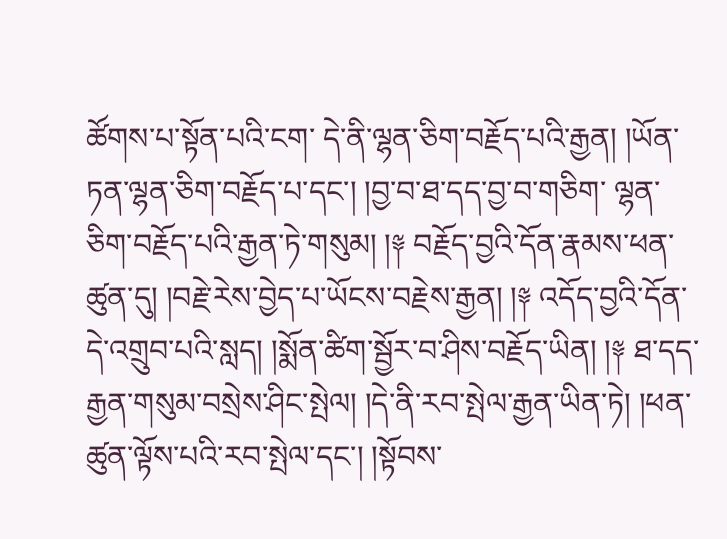ཚོགས་པ་སྟོན་པའི་ངག་ དེ་ནི་ལྷན་ཅིག་བརྗོད་པའི་རྒྱན། །ཡོན་ཏན་ལྷན་ཅིག་བརྗོད་པ་དང་། །བྱ་བ་ཐ་དད་བྱ་བ་གཅིག་ ལྷན་ཅིག་བརྗོད་པའི་རྒྱན་ཏེ་གསུམ། །༈ བརྗོད་བྱའི་དོན་རྣམས་ཕན་ཚུན་དུ། །བརྗེ་རེས་བྱེད་པ་ཡོངས་བརྗེས་རྒྱན། །༈ འདོད་བྱའི་དོན་དེ་འགྲུབ་པའི་སླད། །སྨོན་ཚིག་སྦྱོར་བ་ཤིས་བརྗོད་ཡིན། །༈ ཐ་དད་རྒྱན་གསུམ་བསྲེས་ཤིང་སྤེལ། །དེ་ནི་རབ་སྤེལ་རྒྱན་ཡིན་ཏེ། །ཕན་ཚུན་ལྟོས་པའི་རབ་སྤེལ་དང་། །སྟོབས་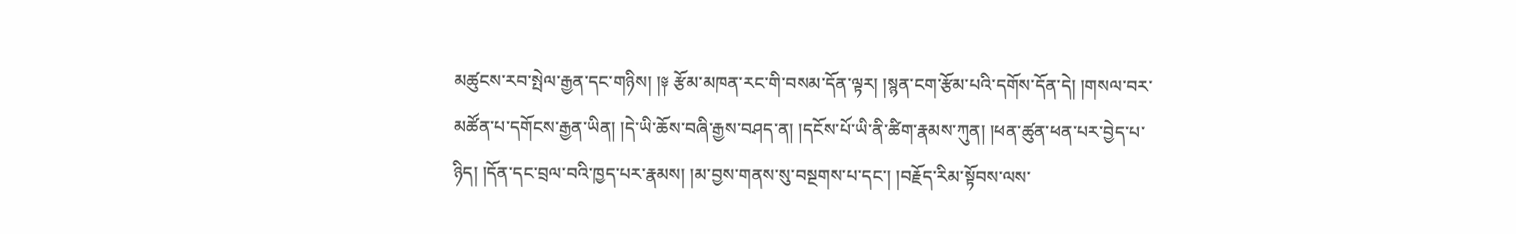མཚུངས་རབ་སྤེལ་རྒྱན་དང་གཉིས། །༈ རྩོམ་མཁན་རང་གི་བསམ་དོན་ལྟར། །སྙན་ངག་རྩོམ་པའི་དགོས་དོན་དེ། །གསལ་བར་མཚོན་པ་དགོངས་རྒྱན་ཡིན། །དེ་ཡི་ཆོས་བཞི་རྒྱས་བཤད་ན། །དངོས་པོ་ཡི་ནི་ཚིག་རྣམས་ཀུན། །ཕན་ཚུན་ཕན་པར་བྱེད་པ་ཉིད། །དོན་དང་བྲལ་བའི་ཁྱད་པར་རྣམས། །མ་བྱས་གནས་སུ་བསྔགས་པ་དང་། །བརྗོད་རིམ་སྟོབས་ལས་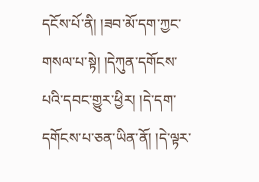དངོས་པོ་ནི། །ཟབ་མོ་དག་ཀྱང་གསལ་པ་སྟེ། །དེཀུན་དགོངས་པའི་དབང་གྱུར་ཕྱིར། །དེ་དག་དགོངས་པ་ཅན་ཡིན་ནོ། །དེ་ལྟར་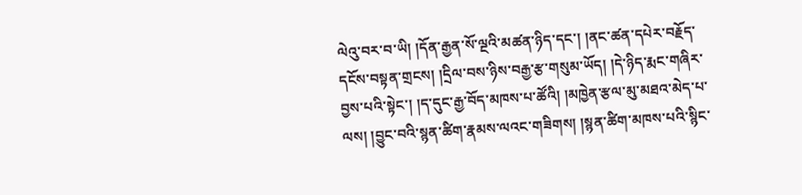ལེའུ་བར་བ་ཡི། །དོན་རྒྱན་སོ་ལྔའི་མཚན་ཉིད་དང་། །ནང་ཚན་དཔེར་བརྗོད་དངོས་བསྟན་གྲངས། །དྲིལ་བས་ཉིས་བརྒྱ་རྩ་གསུམ་ཡོད། །དེ་ཉིད་རྨང་གཞིར་བྱས་པའི་སྟེང་། །ད་དུང་རྒྱ་བོད་མཁས་པ་ཚོའི། །མཁྱེན་རྩལ་མུ་མཐའ་མེད་པ་ལས། །བྱུང་བའི་སྙན་ཚིག་རྣམས་ལའང་གཟིགས། །སྙན་ཚིག་མཁས་པའི་སྙིང་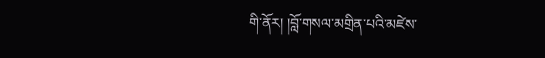གི་ནོར། །བློ་གསལ་མགྲིན་པའི་མཛེས་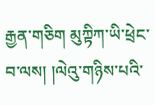རྒྱན་གཅིག མུཀྟིཀ་ཡི་ཕྲེང་བ་ལས། །ལེའུ་གཉིས་པའི་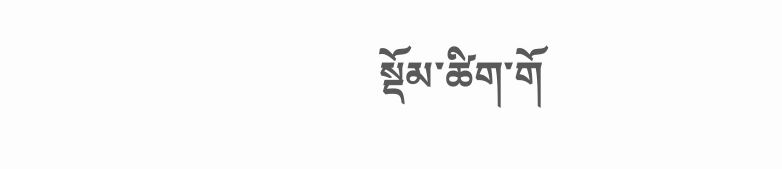སྡོམ་ཚིག་གོ